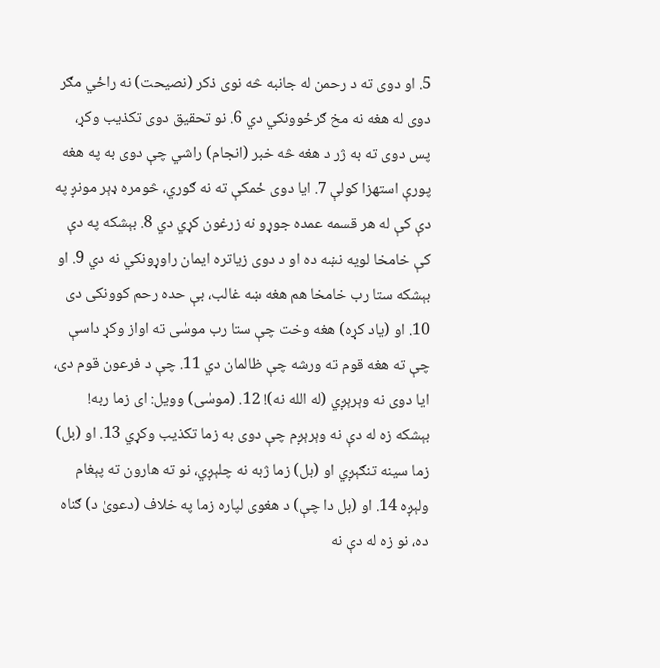5. او دوى ته د رحمن له جانبه څه نوى ذكر (نصیحت) نه راځي مګر دوى له هغه نه مخ ګرځوونكي دي 6. نو تحقیق دوى تكذیب وكړ، پس دوى ته به ژر د هغه څه خبر (انجام) راشي چې دوى به په هغه پورې استهزا كولې 7. ایا دوى ځمكې ته نه ګوري، څومره ډېر مونږ په دې كې له هر قسمه عمده جوړو نه زرغون كړي دي 8. بېشكه په دې كې خامخا لویه نښه ده او د دوى زیاتره ایمان راوړونكي نه دي 9. او بېشكه ستا رب خامخا هم هغه ښه غالب، بې حده رحم كوونكى دى 10. او (یاد كړه) هغه وخت چې ستا رب موسٰى ته اواز وكړ داسې چې ته هغه قوم ته ورشه چې ظالمان دي 11. چې د فرعون قوم دى، ایا دوى نه وېرېږي (له الله نه)! 12. (موسٰى) وویل: اى زما ربه! بېشكه زه له دې نه وېرېږم چې دوى به زما تكذیب وكړي 13. او (بل) زما سینه تنګېږي او (بل) زما ژبه نه چلېږي، نو ته هارون ته پېغام ولېږه 14. او (بل دا چې) د هغوى لپاره زما په خلاف (دعوىٰ د) ګناه ده، نو زه له دې نه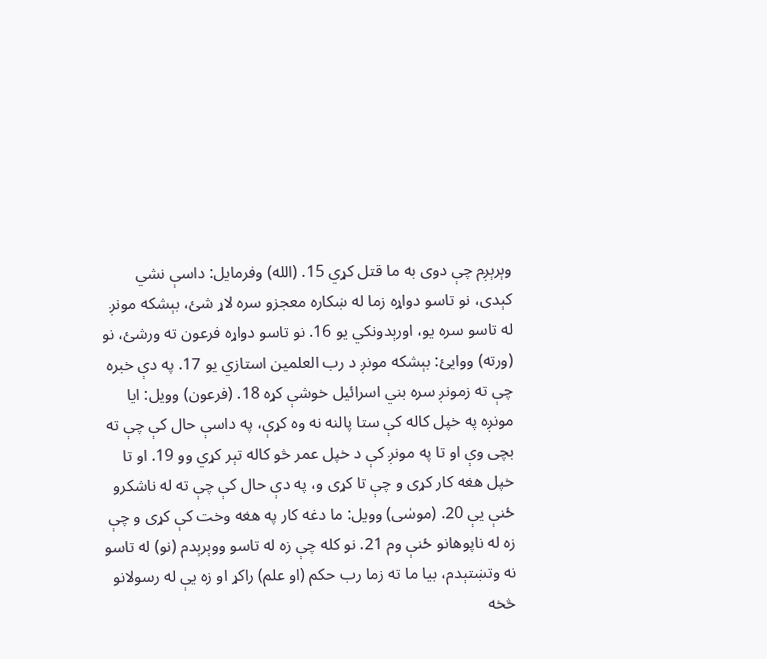وېرېږم چې دوى به ما قتل كړي 15. (الله) وفرمایل: داسې نشي كېدى، نو تاسو دواړه زما له ښكاره معجزو سره لاړ شئ، بېشكه مونږ له تاسو سره یو، اورېدونكي یو 16. نو تاسو دواړه فرعون ته ورشئ، نو (ورته) ووایئ: بېشكه مونږ د رب العلمین استازي یو 17. په دې خبره چې ته زمونږ سره بني اسرائیل خوشې كړه 18. (فرعون) وویل: ایا مونږه په خپل كاله كې ستا پالنه نه وه كړې، په داسې حال كې چې ته بچى وې او تا په مونږ كې د خپل عمر څو كاله تېر كړي وو 19. او تا خپل هغه كار كړى و چې تا كړى و، په دې حال كې چې ته له ناشكرو ځنې يې 20. (موسٰى) وویل: ما دغه كار په هغه وخت كې كړى و چې زه له ناپوهانو ځنې وم 21. نو كله چې زه له تاسو ووېرېدم (نو) له تاسو نه وتښتېدم، بیا ما ته زما رب حكم (او علم) راكړ او زه يې له رسولانو څخه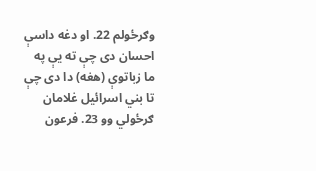وګرځولم 22. او دغه داسې احسان دى چې ته يې په ما زباتوې (هغه) دا دى چې تا بني اسرائیل غلامان ګرځولي وو 23. فرعون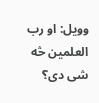وویل: او رب العلمین څه شى دى؟